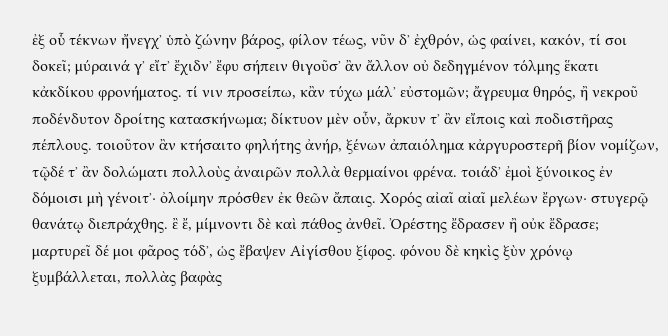ἐξ οὗ τέκνων ἤνεγχʼ ὑπὸ ζώνην βάρος, φίλον τέως, νῦν δʼ ἐχθρόν, ὡς φαίνει, κακόν, τί σοι δοκεῖ; μύραινά γʼ εἴτʼ ἔχιδνʼ ἔφυ σήπειν θιγοῦσʼ ἂν ἄλλον οὐ δεδηγμένον τόλμης ἕκατι κἀκδίκου φρονήματος. τί νιν προσείπω, κἂν τύχω μάλʼ εὐστομῶν; ἄγρευμα θηρός, ἢ νεκροῦ ποδένδυτον δροίτης κατασκήνωμα; δίκτυον μὲν οὖν, ἄρκυν τʼ ἂν εἴποις καὶ ποδιστῆρας πέπλους. τοιοῦτον ἂν κτήσαιτο φηλήτης ἀνήρ, ξένων ἀπαιόλημα κἀργυροστερῆ βίον νομίζων, τῷδέ τʼ ἂν δολώματι πολλοὺς ἀναιρῶν πολλὰ θερμαίνοι φρένα. τοιάδʼ ἐμοὶ ξύνοικος ἐν δόμοισι μὴ γένοιτʼ· ὀλοίμην πρόσθεν ἐκ θεῶν ἄπαις. Χορός αἰαῖ αἰαῖ μελέων ἔργων· στυγερῷ θανάτῳ διεπράχθης. ἒ ἔ, μίμνοντι δὲ καὶ πάθος ἀνθεῖ. Ὀρέστης ἔδρασεν ἢ οὐκ ἔδρασε; μαρτυρεῖ δέ μοι φᾶρος τόδʼ, ὡς ἔβαψεν Αἰγίσθου ξίφος. φόνου δὲ κηκὶς ξὺν χρόνῳ ξυμβάλλεται, πολλὰς βαφὰς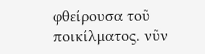φθείρουσα τοῦ ποικίλματος. νῦν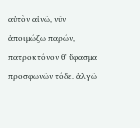αὐτὸν αἰνῶ, νῦν ἀποιμώζω παρών, πατροκτόνον θʼ ὕφασμα προσφωνῶν τόδε. ἀλγῶ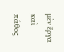μὲν ἔργα καὶ πάθος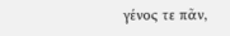γένος τε πᾶν,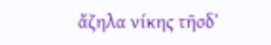ἄζηλα νίκης τῆσδʼ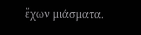ἔχων μιάσματα.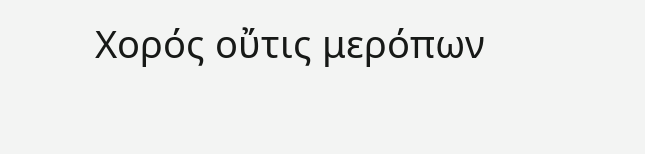Χορός οὔτις μερόπων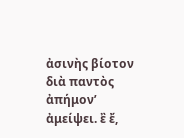ἀσινὴς βίοτον διὰ παντὸς ἀπήμονʼ ἀμείψει. ἒ ἔ,